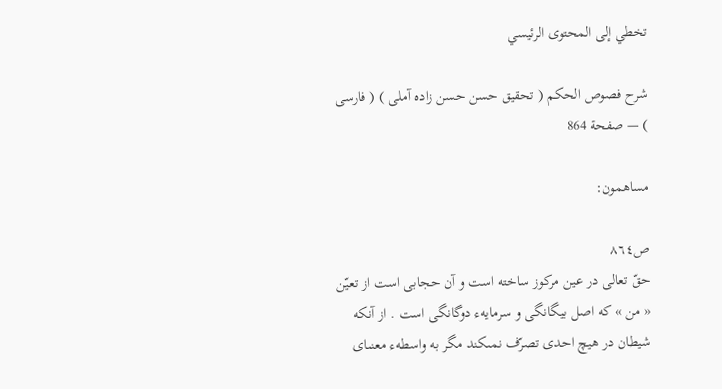تخطي إلى المحتوى الرئيسي

شرح فصوص الحكم ( تحقيق حسن حسن زاده آملى ) ( فارسى ) — صفحة 864

مساهمون:

ص٨٦٤
حقّ تعالى در عين مركوز ساخته است و آن حجابى است از تعيّن « من » كه اصل بيگانگى و سرمايهء دوگانگى است . از آنكه شيطان در هيچ احدى تصرّف نمىكند مگر به واسطهء معنىاى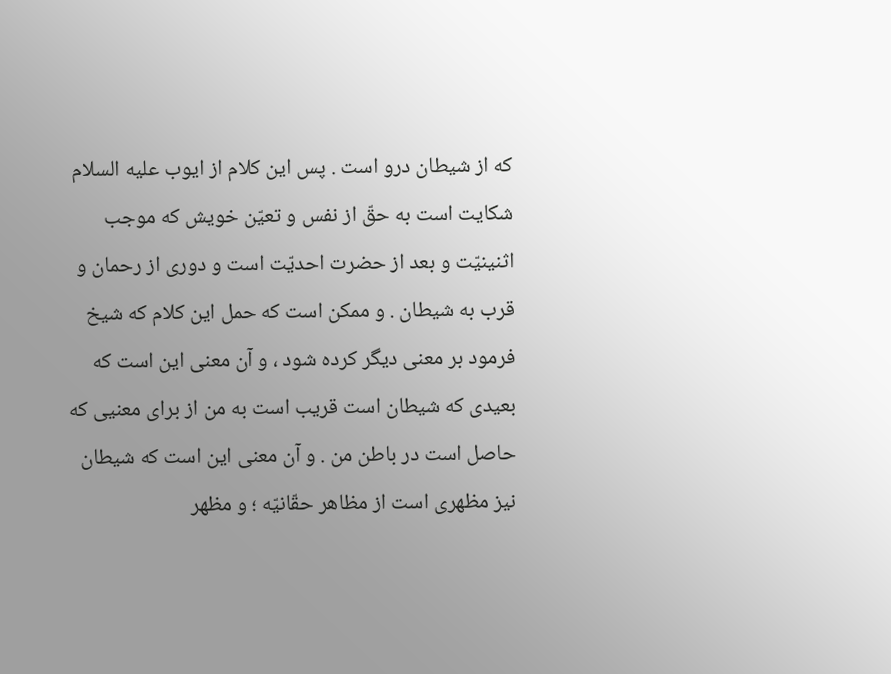كه از شيطان درو است . پس اين كلام از ايوب عليه السلام شكايت است به حقّ از نفس و تعيّن خويش كه موجب اثنينيّت و بعد از حضرت احديّت است و دورى از رحمان و قرب به شيطان . و ممكن است كه حمل اين كلام كه شيخ فرمود بر معنى ديگر كرده شود ، و آن معنى اين است كه بعيدى كه شيطان است قريب است به من از براى معنيى كه حاصل است در باطن من . و آن معنى اين است كه شيطان نيز مظهرى است از مظاهر حقّانيّه ؛ و مظهر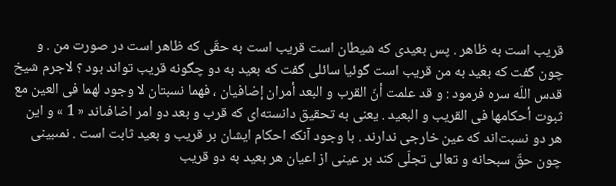قريب است به ظاهر . پس بعيدى كه شيطان است قريب است به حقّى كه ظاهر است در صورت من . و چون گفت كه بعيد به من قريب است گوئيا سائلى گفت كه بعيد به دو چگونه قريب تواند بود ؟ لاجرم شيخ قدس اللّه سره فرمود : و قد علمت أنّ القرب و البعد أمران إضافيان ، فهما نسبتان لا وجود لهما فى العين مع ثبوت أحكامها فى القريب و البعيد . يعنى به تحقيق دانسته‌اى كه قرب و بعد دو امر اضافىاند « 1 » و اين هر دو نسبت‌اند كه عين خارجى ندارند . با وجود آنكه احكام ايشان بر قريب و بعيد ثابت است . نمىبينى چون حقّ سبحانه و تعالى تجلّى كند بر عينى از اعيان هر بعيد به دو قريب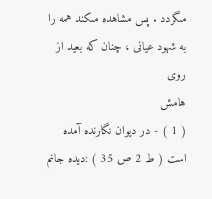مىگردد . پس مشاهده مىكند همه را به شهود عيانى ، چنان كه بعيد از روى
هامش
( 1 ) - در ديوان نگارنده آمده است ( ط 2 ص 35 ) :ديده جانم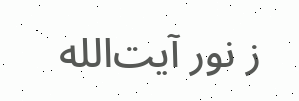ز نور آيت‌الله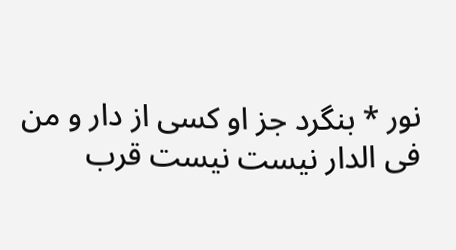نور * بنگرد جز او كسى از دار و من فى الدار نيست نيست قرب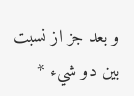و بعد جز از نسبت بين دو شيء *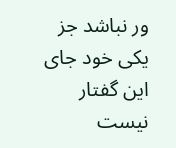ور نباشد جز يكى خود جاى اين گفتار نيست